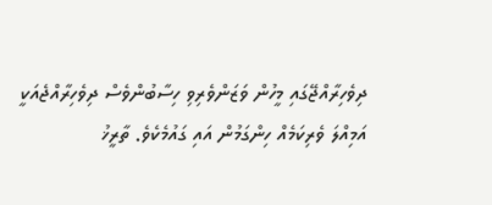ދިވެހިރާއްޖޭގައި މީހުން ވަޒަންވެރިވި ހިސާބުންވެސް ދިވެހިރާއްޖެއަކީ އަމިއްލަ ވެރިކަމެއް ހިންގަމުން އައި ގައުމެކެވެ. ތާރީޚު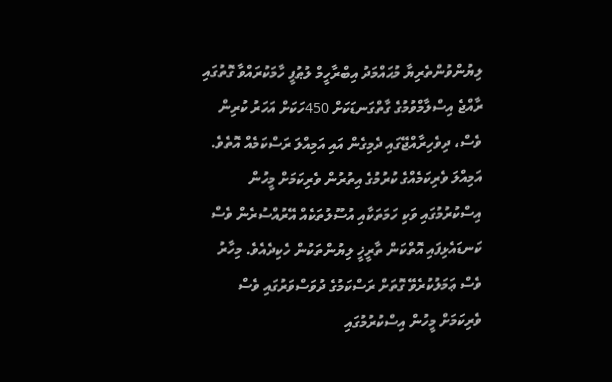ލިޔުންވުންތެރިޔާ މުޙައްމަދު އިބްރާހީމް ލުޠުފީ ހާމަކުރައްވާ ގޮތުގައި ރާއްޖެ އިސްލާމްވުމުގެ ގާތްގަނޑަކަށް 450ހަކަށް އަހަރު ކުރިން ވެސް، ދިވެހިރާއްޖޭގައި ދެމިގެން އައި އަމިއްލަ ރަސްކަމެއް އޮތެވެ. އަމިއްލަ ވެރިކަމެއްގެ ކުރުމުގެ އިތުރުން ވެރިކަމަށް މީހުން އިސްކުރުމުގައި ވަކި ހަމަތަކާއި އުސޫލުތަކެއް އޭރުއްސުރެން ވެސް ކަނޑައެޅިފައި އޮތްކަން ތާރީޚީ ލިޔުންތަކުން ހެކިދެއެވެ. މިހާރު ވެސް ޢަމަލުކުރެވޭ ގޮތަށް ރަސްކަމުގެ ދުވަސްވަރުގައި ވެސް ވެރިކަމަށް މީހުން އިސްކުރުމުގައި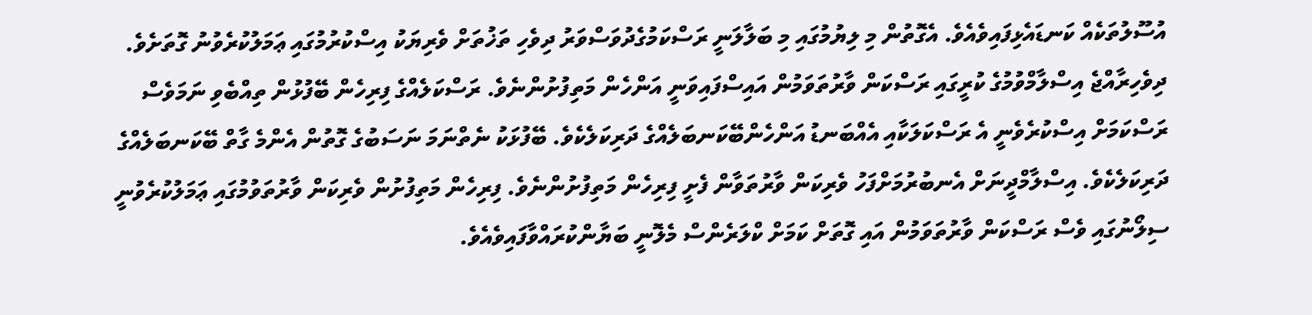އުސޫލުތަކެއް ކަނޑައެޅިފައިވެއެވެ. އެގޮތުން މި ލިޔުމުގައި މި ބަލާލަނީ ރަސްކަމުގެދުވަސްވަރު ދިވެހި ތަޚުތަށް ވެރިޔަކު އިސްކުރުމުގައި ޢަމަލުކުރެވުނު ގޮތަށެވެ.
ދިވެހިރާއްޖެ އިސްލާމްވުމުގެ ކުރީގައި ރަސްކަން ވާރުތަވަމުން އައިސްފައިވަނީ އަންހެން މަތިފުށުންނެވެ. ރަސްކަލެއްގެ ފިރިހެން ބޭފުޅުން ތިއްބެވި ނަމަވެސް ރަސްކަމަށް އިސްކުރެވެނީ އެ ރަސްކަލަކާއި އެއްބަނޑު އަންހެންބޭކަނބަލެއްގެ ދަރިކަލެކެވެ. ބޭފުޅަކު ނެތްނަމަ ނަސަބުގެ ގޮތުން އެންމެ ގާތް ބޭކަނބަލެއްގެ ދަރިކަލެކެވެ. އިސްލާމްދީނަށް އެނބުރުމަށްފަހު ވެރިކަން ވާރުތަވާން ފެށީ ފިރިހެން މަތިފުށުންނެވެ. ފިރިހެން މަތިފުށުން ވެރިކަން ވާރުތަވުމުގައި ޢަމަލުކުރެވުނީ ސިލޯނުގައި ވެސް ރަސްކަން ވާރުތަވަމުން އައި ގޮތަށް ކަމަށް ކްލަރެންސް މެލޮނީ ބަޔާންކުރައްވާފައިވެއެވެ.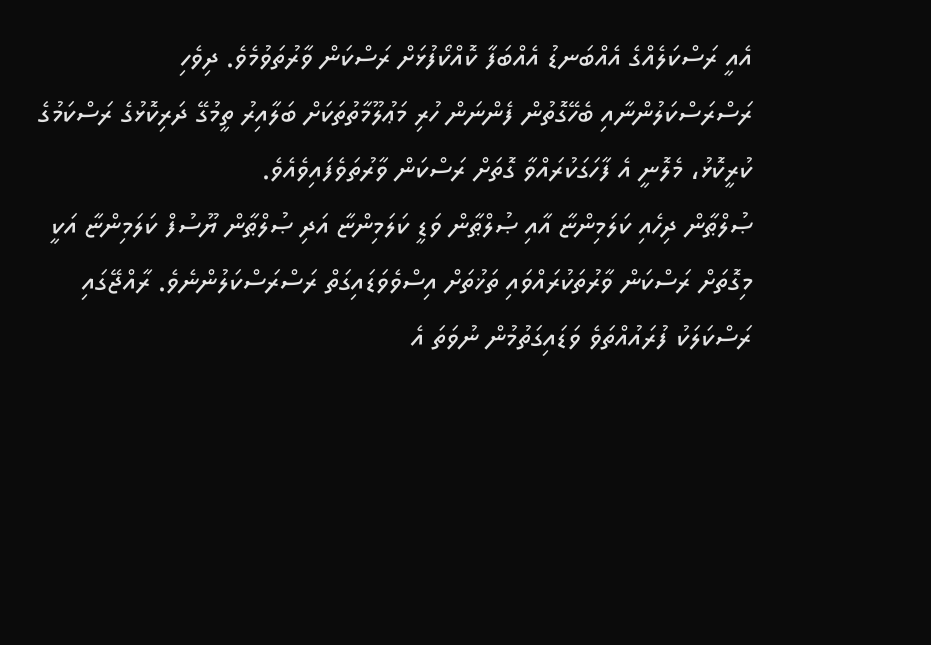އެއީ ރަސްކަލެއްގެ އެއްބަނޑު އެއްބަފާ ކޮއްކޯފުޅަށް ރަސްކަން ވާރުތަވުމެވެ. ދިވެހި ރަސްރަސްކަލުންނާއި ބެހޭގޮތުން ފެންނަން ހުރި މަޢުލޫމާތުތަކަށް ބަލާއިރު ތީމުގޭ ދަރިކޮޅުގެ ރަސްކަމުގެ ކުރީކޮޅު، މެލޮނީ އެ ފާހަގަކުރައްވާ ގޮތަށް ރަސްކަން ވާރުތަވެފައިވެއެވެ.
ޞުލްޠާން ދިހެއި ކަލަމިންޏާ އާއި ޞުލްޠާން ވަޑީ ކަލަމިންޏާ އަދި ޞުލްޠާން ޔޫސުފް ކަލަމިންޏާ އަކީ މިގޮތަށް ރަސްކަން ވާރުތަކުރައްވައި ތަޚުތަށް އިސްވެވަޑައިގަތް ރަސްރަސްކަލުންނެވެ. ރާއްޖޭގައި ރަސްކަލަކު ފުރައުއްތަވެ ވަޑައިގަތުމުން ނުވަތަ އެ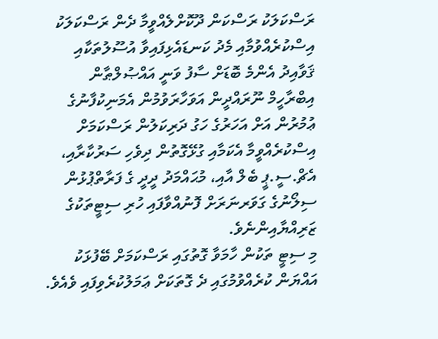ރަސްކަލަކު ރަސްކަން ދޫކޮށްލެއްވީމާ ދެން ރަސްކަލަކު އިސްކުރެއްވުމާއި މެދު ކަނޑައެޅިފައިވާ އުސޫލުތަކާއި ޤަވާއިދު އެންމެ ބޮޑަށް ސާފު ވަނީ އައްޞުލްޠާން އިބްރާހީމް ނޫރައްދީން އަވަހާރަވުމުން އެމަނިކުފާނުގެ ޢުމުރުން އަށް އަހަރުގެ ހަގު ދަރިކަލުން ރަސްކަމަށް އިސްކުރެއްވީމާ އެކަމާއި ގުޅޭގޮތުން ދިވެހި ސަރުކާރާއި، އެޗް.ސީ.ޕީ ބެލް އާއި، މުޙައްމަދު ދީދީ ގެ ފަރާތްޕުޅުން ސިލޯނުގެ ގަވަރނަރަށް ފޮނުއްވާފައި ހުރި ސިޓީތަކުގެ ޒަރިއްޔާއިންނެވެ.
މި ސިޓީ ތަކުން ހާމަވާ ގޮތުގައި ރަސްކަމަށް ބޭފުޅަކު އައްޔަން ކުރެއްވުމުގައި ދެ ގޮތަކަށް ޢަމަލުކުރެވިފައި ވެއެވެ.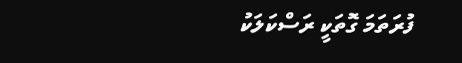ފުރަތަމަ ގޮތަކީ ރަސްކަލަކު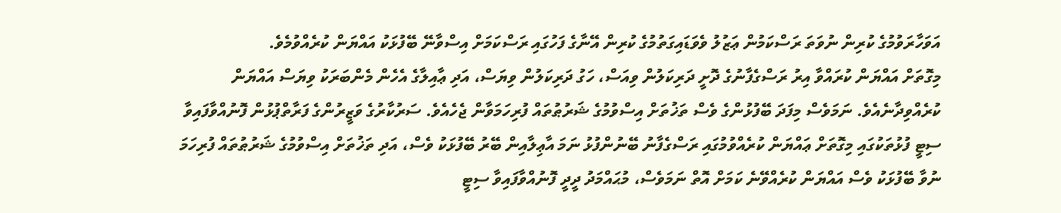އަވަހާރަވުމުގެ ކުރިން ނުވަތަ ރަސްކަމުން ޢަޒުލު ވެވަޑައިގަތުމުގެ ކުރިން އޭނާގެ ފަހުގައި ރަސްކަމަށް އިސްވާނޭ ބޭފުޅަކު އައްޔަން ކުރެއްވުމެވެ.
މިގޮތަށް އައްޔަން ކުރައްވާ އިރު ރަސްގެފާނުގެ ދޮށީ ދަރިކަލުން ވިއަސް، ހަގު ދަރިކަލުން ވިޔަސް، އަދި ޢާއިލާގެ އެހެން މެންބަރަކު ވިޔަސް އައްޔަން ކުރެއްވިދާނެއެވެ. ނަމަވެސް މިފަދަ ބޭފުޅުންގެ ވެސް ތަޚުތަށް އިސްވުމުގެ ޝަރުޠުތައް ފުރިހަމަވާން ޖެހެއެވެ. ސަރުކާރުގެ ވަޒީރުންގެ ފަރާތްޕުޅުން ފޮނުއްވާފައިވާ ސިޓީ ފުޅުތަކުގައި މިގޮތަށް ޢައްޔަން ކުރެއްވުމުގައި ރަސްގެފާނު ބޭނުންފުޅު ނަމަ އާޢިލާއިން ބޭރު ބޭފުޅަކު ވެސް، އަދި ތަޚުތަށް އިސްވުމުގެ ޝަރުޠުތައް ފުރިހަމަ ނުވާ ބޭފުޅަކު ވެސް އައްޔަން ކުރެއްވޭނެ ކަމަށް އޮތް ނަމަވެސް، މުޙައްމަދު ދީދީ ފޮނުއްވާފައިވާ ސިޓީ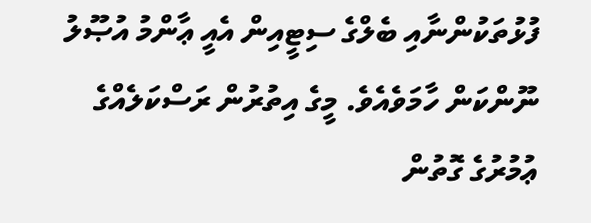ފުޅުތަކުންނާއި ބެލްގެ ސިޓީއިން އެއީ ޢާންމު އުޞޫލު ނޫންކަން ހާމަވެއެވެ. މީގެ އިތުރުން ރަސްކަލެއްގެ ޢުމުރުގެ ގޮތުން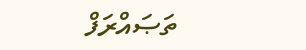ތަޞައްރަފް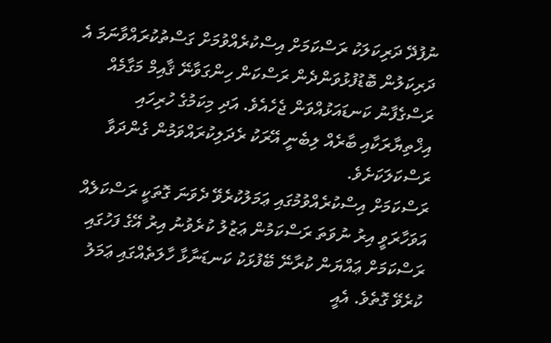ނުފުދޭ ދަރިކަލަކު ރަސްކަމަށް އިސްކުރެއްވުމަށް ގަސްތުކުރައްވާނަމަ އެ ދަރިކަލުން ބޮޑުފުޅުވަންދެން ރަސްކަން ހިންގަވާނޭ ޤާއިމް މަގާމެއް ރަސްގެފާނު ކަނޑައަޅުއްވަން ޖެހެއެވެ. އަދި މިކަމުގެ ހުރިހައި އިޚްތިޔާރަކާއި ބާރެއް ލިބެނީ އޭރަކު ރެދަލިކުރައްވަމުން ގެންދަވާ ރަސްކަލަކަށެވެ.
ރަސްކަމަށް އިސްކުރެއްވުމުގައި ޢަމަލުކުރެވޭ ދެވަނަ ގޮތަކީ ރަސްކަލެއް އަވަހާރަވީ އިރު ނުވަތަ ރަސްކަމުން ޢަޒުލު ކުރެވުނު އިރު އޭގެ ފަހުގައި ރަސްކަމަށް ޢައްޔަން ކުރާނޭ ބޭފުޅަކު ކަނޑަނާޅާ ހާލަތެއްގައި ޢަމަލު ކުރެވޭ ގޮތެވެ. އެއީ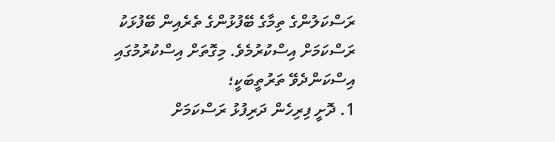ރަސްކަލުންގެ ތިމާގެ ބޭފުޅުންގެ ތެރެއިން ބޭފުޅަކު ރަސްކަމަށް އިސްކުރުމެވެ. މިގޮތަށް އިސްކުރުމުގައި އިސްކަންދެވޭ ތަރުތީބަކީ؛
1. ދޮށީ ފިރިހެން ދަރިފުޅު ރަސްކަމަށް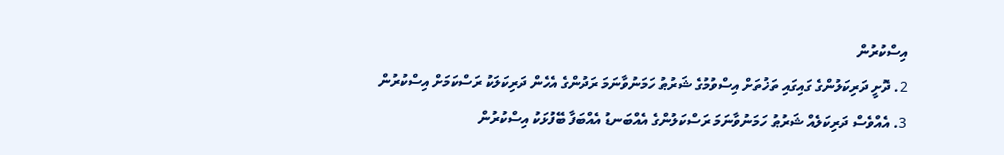އިސްކުރުން
2. ދޮށީ ދަރިކަލުންގެ ގައިގައި ތަޚުތަށް އިސްވުމުގެ ޝަރުޠު ހަމަނުވާނަމަ ރަދުންގެ އެހެން ދަރިކަލަކު ރަސްކަމަށް އިސްކުރުން
3. އެއްވެސް ދަރިކަލެއް ޝަރުޠު ހަމަނުވާނަމަ ރަސްކަލުންގެ އެއްބަނޑު އެއްބަފާ ބޭފުޅަކު އިސްކުރުން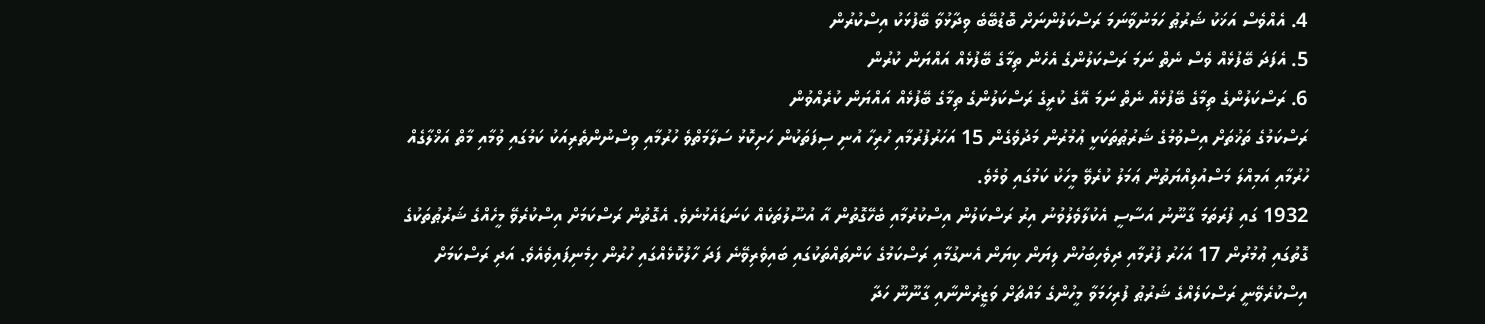4. އެއްވެސް އަޚަކު ޝަރުޠު ހަމަނުވާނަމަ ރަސްކަލުންނަށް ބޮޑުބޭބެ ވިދާޅުވާ ބޭފުޅަކު އިސްކުރުން
5. އެފަދަ ބޭފުޅެއް ވެސް ނެތް ނަމަ ރަސްކަލުންގެ އެހެން ތިމާގެ ބޭފުޅެއް އައްޔަން ކުރުން
6. ރަސްކަލުންގެ ތިމާގެ ބޭފުޅެއް ނެތް ނަމަ އޭގެ ކުރީގެ ރަސްކަލުންގެ ތިމާގެ ބޭފުޅެއް އައްޔަން ކުރެއްވުން
ރަސްކަމުގެ ތަޚުތަށް އިސްވުމުގެ ޝަރުޠުތަކަކީ ޢުމުރުން މަދުވެގެން 15 އަހަރުފުރުމާއި ހުރިހާ އުނި ސިފަތަކުން ހަށިކޮޅު ސަލާމަތްވެ ހުރުމާއި ވިސްނުންތެރިއަކު ކަމުގައި ވުމާއި މާތް އަޚްލާގެއް ހުރުމާއި އަމިއްލަ މަސްއުލިއްޔަތުން ޢަމަލު ކުރެވޭ މީހަކު ކަމުގައި ވުމެވެ.
1932 ގައި ފުރަތަމަ ގާނޫނު އަސާސީ އެކުލާވެލުވުނު އިރު ރަސްކަލުން އިސްކުރުމާއި ބެހޭގޮތުން އާ އުސޫލުތަކެއް ކަނަޑައެޅުނެވެ. އެގޮތުން ރަސްކަމަށް އިސްކުރެވޭ މީހެއްގެ ޝަރުޠުތަކުގެ ގޮތުގައި ޢުމުރުން 17 އަހަރު ފުރުމާއި ދިވެހިބަހުން ލިޔަން ކިޔަން އެނގުމާއި ރަސްކަމުގެ ކަންތައްތަކުގައި ބައިވެރިވޭނެ ފަދަ ހާލުކޮޅެއްގައި ހުރުން ހިމެނިފައިވެއެވެ. އަދި ރަސްކަމަށް އިސްކުރެވޭނީ ރަސްކަލެއްގެ ޝަރުޠު ފުރިހަމަވާ މީހުންގެ މައްޗަށް ވަޒީރުންނާއި ގާނޫނޫ ހަދާ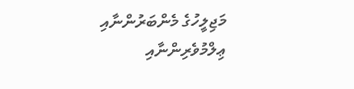މަޖިލީހުގެ މެންބަރުންނާއި ޢިލްމުވެރިންނާއި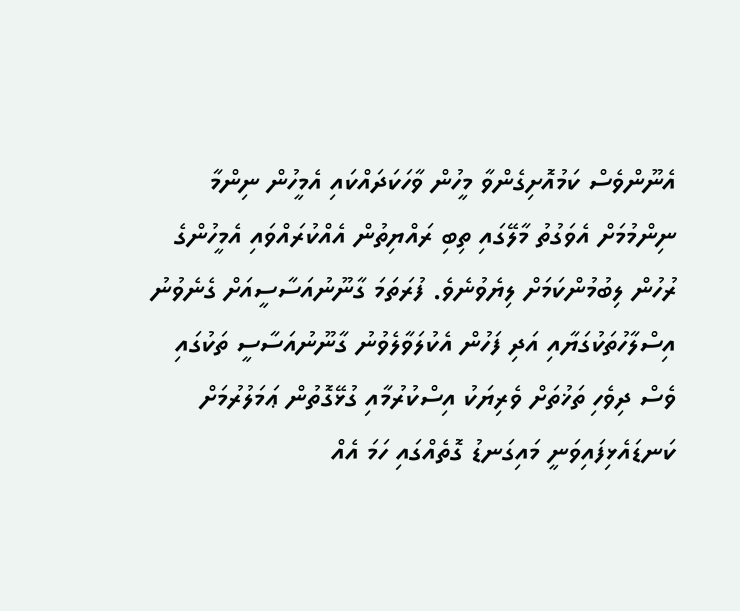އެނޫންވެސް ކަމުއޮށިގެންވާ މީހުން ވާހަކަދައްކައި އެމީހުން ނިންމާ ނިންމުމަށް އެވަގުތު މާލޭގައި ތިބި ރައްޔިތުން އެއްކުރައްވައި އެމީހުންގެ ރުހުން ލިބުމުންކަމަށް ލިޔެވުނެވެ. ފުރަތަމަ ގާނޫނުއަސާސީއަށް ގެނެވުނު އިސްލާހުތަކުގަޔާއި އަދި ފަހުން އެކުލަވާލެވުނު ގާނޫނުއަސާސީ ތަކުގައި ވެސް ދިވެހި ތަޚުތަށް ވެރިޔަކު އިސްކުރުމާއި ގުޅޭގޮތުން ޢަމަލުރުމަށް ކަނޑައެޅިފައިވަނީ މައިގަނޑު ގޮތެއްގައި ހަމަ އެއް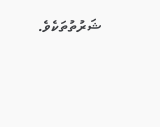ޝަރުތުތަކެވެ.